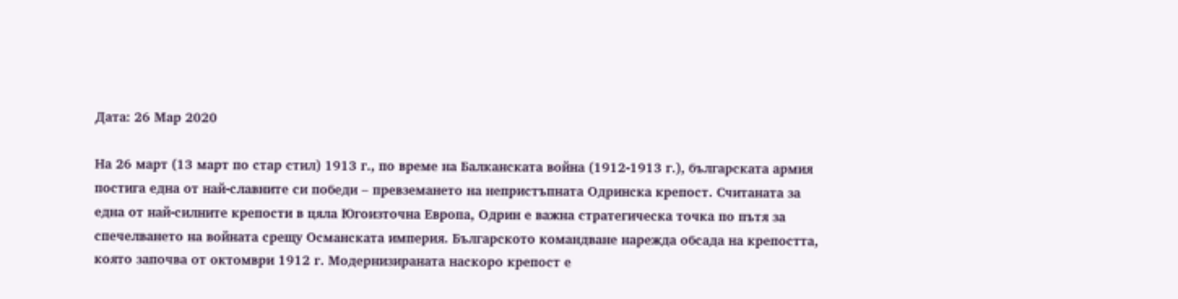Дата: 26 Мар 2020

На 26 март (13 март по стар стил) 1913 г., по време на Балканската война (1912-1913 г.), българската армия постига една от най-славните си победи – превземането на непристъпната Одринска крепост. Считаната за една от най-силните крепости в цяла Югоизточна Европа, Одрин е важна стратегическа точка по пътя за спечелването на войната срещу Османската империя. Българското командване нарежда обсада на крепостта, която започва от октомври 1912 г. Модернизираната наскоро крепост е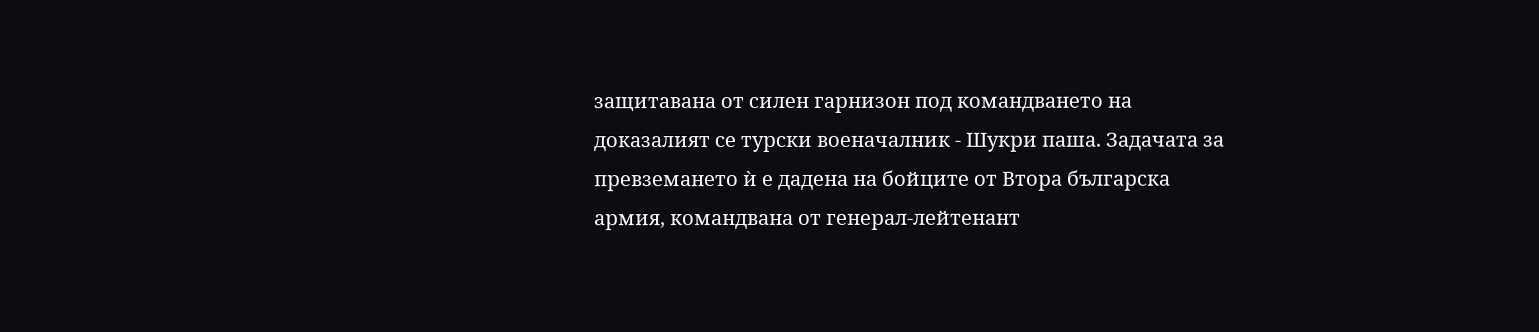защитавана от силен гарнизон под командването на доказалият се турски военачалник - Шукри паша. Задачата за превземането ѝ е дадена на бойците от Втора българска армия, командвана от генерал-лейтенант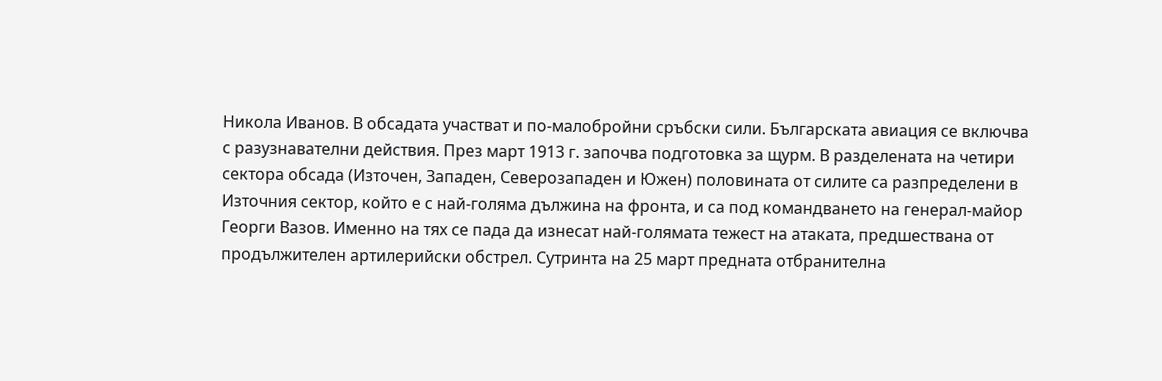Никола Иванов. В обсадата участват и по-малобройни сръбски сили. Българската авиация се включва с разузнавателни действия. През март 1913 г. започва подготовка за щурм. В разделената на четири сектора обсада (Източен, Западен, Северозападен и Южен) половината от силите са разпределени в Източния сектор, който е с най-голяма дължина на фронта, и са под командването на генерал-майор Георги Вазов. Именно на тях се пада да изнесат най-голямата тежест на атаката, предшествана от продължителен артилерийски обстрел. Сутринта на 25 март предната отбранителна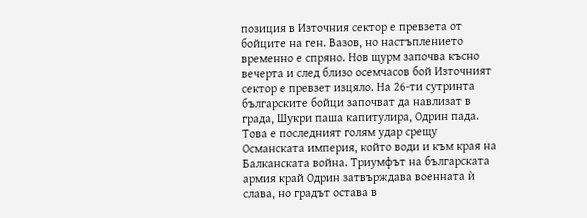позиция в Източния сектор е превзета от бойците на ген. Вазов, но настъплението временно е спряно. Нов щурм започва късно вечерта и след близо осемчасов бой Източният сектор е превзет изцяло. На 26-ти сутринта българските бойци започват да навлизат в града, Шукри паша капитулира, Одрин пада. Това е последният голям удар срещу Османската империя, който води и към края на Балканската война. Триумфът на българската армия край Одрин затвърждава военната ѝ слава, но градът остава в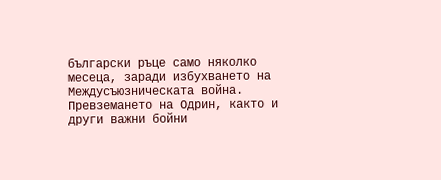български ръце само няколко месеца, заради избухването на Междусъюзническата война.
Превземането на Одрин, както и други важни бойни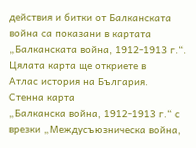действия и битки от Балканската война са показани в картата „Балканската война, 1912-1913 г.“. Цялата карта ще откриете в
Атлас история на България.
Стенна карта
„Балканска война, 1912-1913 г.“ с врезки „Междусъюзническа война,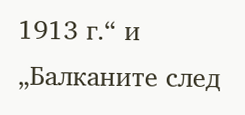1913 г.“ и „Балканите след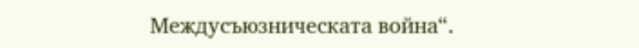Междусъюзническата война“.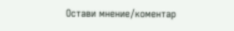Остави мнение/коментар